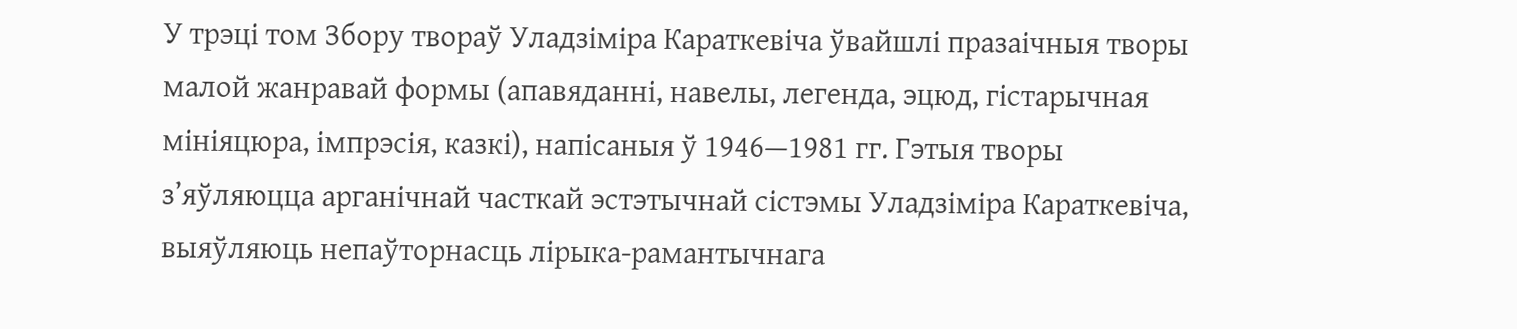У трэці том Збору твораў Уладзіміра Караткевіча ўвайшлі празаічныя творы малой жанравай формы (апавяданні, навелы, легенда, эцюд, гістарычная мініяцюра, імпрэсія, казкі), напісаныя ў 1946—1981 гг. Гэтыя творы з’яўляюцца арганічнай часткай эстэтычнай сістэмы Уладзіміра Караткевіча, выяўляюць непаўторнасць лірыка-рамантычнага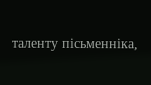таленту пісьменніка,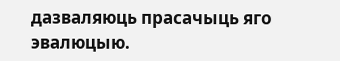дазваляюць прасачыць яго эвалюцыю.